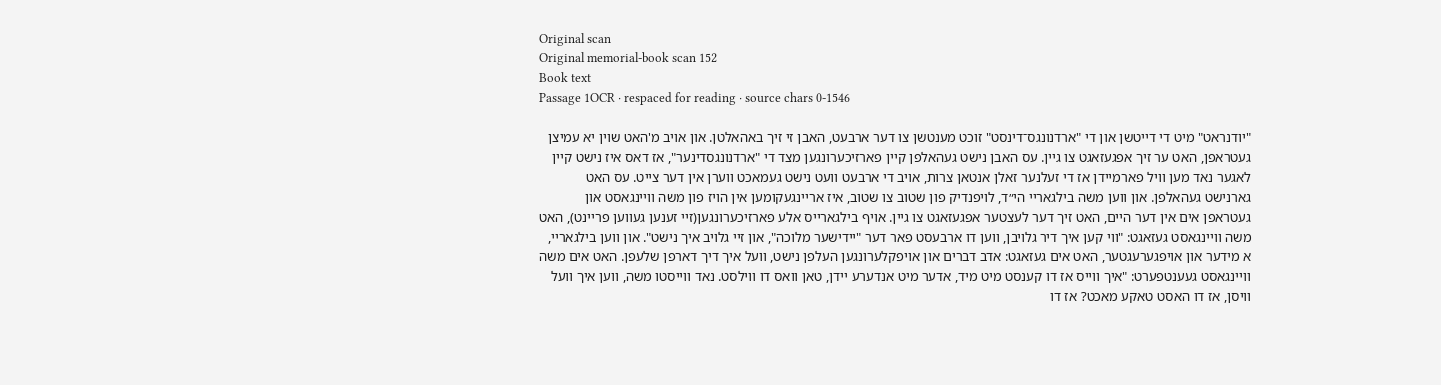Original scan
Original memorial-book scan 152
Book text
Passage 1OCR · respaced for reading · source chars 0-1546

"יודנראט" מיט די דייטשן און די "ארדנונגס־דינסט" זוכט מענטשן צו דער ארבעט, האבן זי זיך באהאלטן. און אויב מ'האט שוין יא עמיצן געטראפן, האט ער זיך אפגעזאגט צו גיין. עס האבן נישט געהאלפן קיין פארזיכערונגען מצד די "ארדנונגסדינער", אז דאס איז נישט קיין לאגער נאד מען וויל פארמיידן אז די זעלנער זאלן אנטאן צרות, אויב די ארבעט וועט נישט געמאכט ווערן אין דער צייט. עס האט גארנישט געהאלפן. און ווען משה בילגאריי הי״ד, לויפנדיק פון שטוב צו שטוב, איז אריינגעקומען אין הויז פון משה וויינגאסט און געטראפן אים אין דער היים, האט זיך דער לעצטער אפגעזאגט צו גיין. אויף בילגארייס אלע פארזיכערונגען(זיי זענען געווען פריינט), האט משה וויינגאסט געזאגט: "ווי קען איך דיר גלויבן, ווען דו ארבעסט פאר דער "יידישער מלוכה", און זיי גלויב איך נישט". און ווען בילגאריי, א מידער און אויפגערעגטער, האט אים געזאגט: אדב דברים און אויפקלערונגען העלפן נישט, וועל איך דיך דארפן שלעפן. האט אים משה וויינגאסט געענטפערט: "איך ווייס אז דו קענסט מיט מיד, אדער מיט אנדערע יידן, טאן וואס דו ווילסט. נאד ווייסטו משה, ווען איך וועל וויסן, אז דו האסט טאקע מאכט? אז דו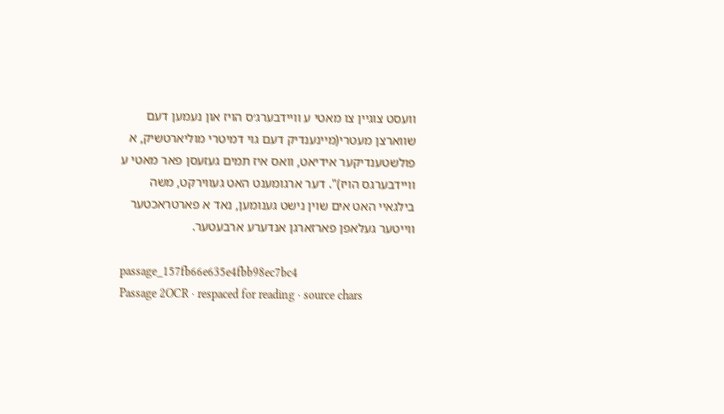וועסט צוגיין צו מאטי ע וויידבערג׳ס הויז און נעמען דעם שווארצן מעטרי(מיינענדיק דעם גוי דמיטרי מוליארטשיק, א פולשטענדיקער אידיאט, וואס איז תמים געזעסן פאר מאטי ע וויידבערגס הויז)". דער ארגומענט האט געווירקט, משה בילגאיי האט אים שוין נישט גענומען, נאד א פארטראכטער ווייטער געלאפן פארזארגן אנדערע ארבעטער.

passage_157fb66e635e4fbb98ec7bc4
Passage 2OCR · respaced for reading · source chars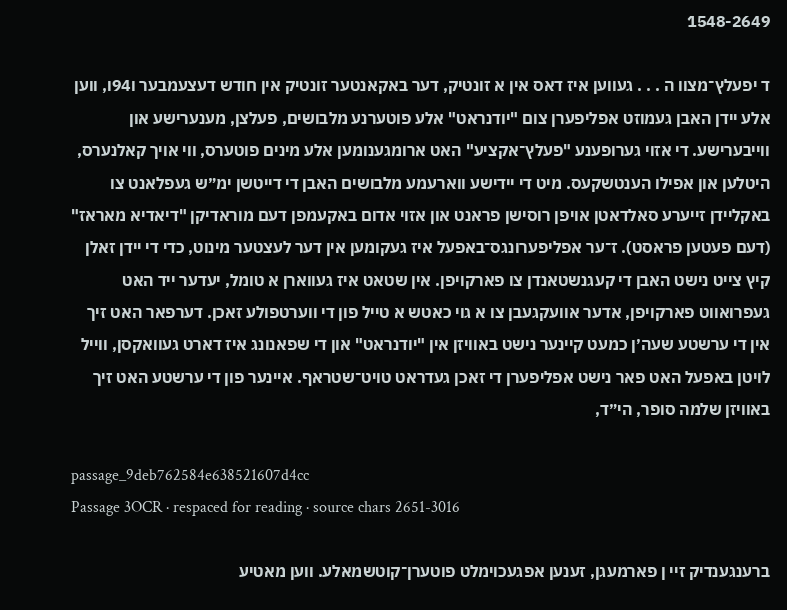1548-2649

ד יפעלץ־מצוו ה . . . געווען איז דאס אין א זונטיק, דער באקאנטער זונטיק אין חודש דעצעמבער ו94ו, ווען אלע יידן האבן געמוזט אפליפערן צום "יודנראט" אלע פוטערנע מלבושים, פעלצן, מענערישע און ווייבערישע. די אזוי גערופענע "פעלץ־אקציע" האט ארומגענומען אלע מינים פוטערס, ווי אויך קאלנערס, היטלען און אפילו הענטשקעס. מיט די יידישע ווארעמע מלבושים האבן די דייטשן ימ״ש געפלאנט צו באקליידן זייערע סאלדאטן אויפן רוסישן פראנט און אזוי אדום באקעמפן דעם מוראדיקן "דיאדיא מאראז" (דעם פעטען פראסט). ז־ער אפליפערונגס־באפעל איז געקומען אין דער לעצטער מינוט, כדי די יידן זאלן קיץ צייט נישט האבן די קעגנשטאנדן צו פארקויפן. אין שטאט איז געווארן א טומל, יעדער ייד האט געפרואווט פארקויפן, אדער אוועקגעבן צו א גוי כאטש א טייל פון די ווערטפולע זאכן. דערפאר האט זיך אין די ערשטע שעה׳ן כמעט קיינער נישט באוויזן אין "יודנראט" און די שפאנונג איז דארט געוואקסן, ווייל לויטן באפעל האט פאר נישט אפליפערן די זאכן געדראט טויט־שטראף. איינער פון די ערשטע האט זיך באוויזן שלמה סופר, הי״ד,

passage_9deb762584e638521607d4cc
Passage 3OCR · respaced for reading · source chars 2651-3016

ברענגענדיק זיי ן פארמעגן, זענען אפגעכוימלט פוטערן־קוטשמאלע. ווען מאטיע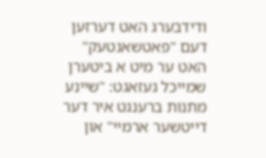ודידבערג האט דערזען דעם "פאטשאנטעק" האט ער מיט א ביטערן שמייכל געזאגט: "שיינע מתנות ברענגט איר דער דייטשער ארמיי" און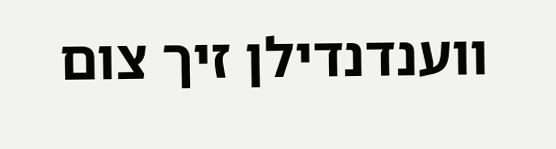ווענדנדילן זיך צום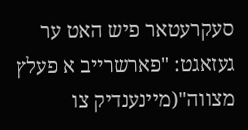סעקרעטאר פיש האט ער געזאגט: "פארשרייב א פעלץ מצווה"(מיינענדיק צו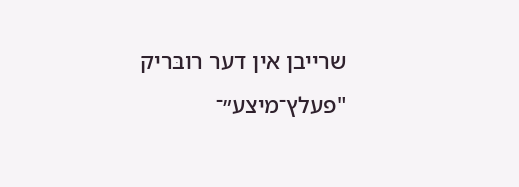שרייבן אין דער רובּריק "פעלץ־מיצע״־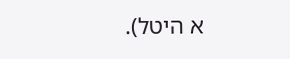א היטל).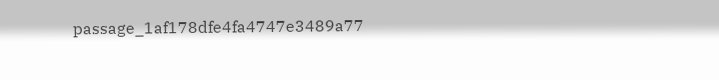passage_1af178dfe4fa4747e3489a77